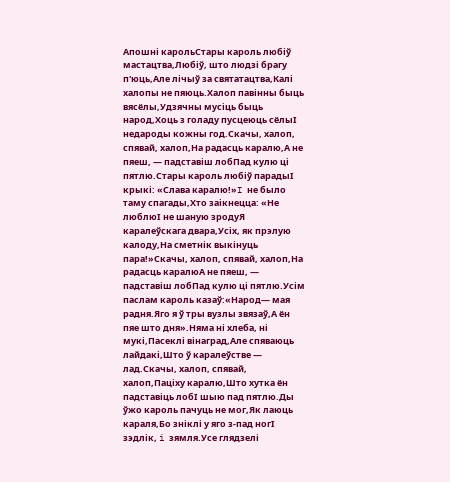Апошні карольСтары кароль любіў мастацтва,Любіў, што людзі брагу п'юць,Але лічыў за святатацтва,Калі халопы не пяюць.Халоп павінны быць вясёлы,Удзячны мусіць быць народ,Хоць з голаду пусцеюць сёлыI недароды кожны год.Скачы, халоп, спявай, халоп,На радасць каралю,А не пяеш, — падставіш лобПад кулю ці пятлю.Стары кароль любіў парадыI крыкі: «Слава каралю!»I не было таму спагады,Хто заікнецца: «Не люблюI не шаную зродуЯ каралеўскага двара,Усіх, як прэлую калоду,На сметнік выкінуць пара!»Скачы, халоп, спявай, халоп,На радасць каралюА не пяеш, — падставіш лобПад кулю ці пятлю.Усім паслам кароль казаў:«Народ— мая радня.Яго я ў тры вузлы звязаў,А ён пяе што дня».Няма ні хлеба, ні мукі,Пасеклі вінаград,Але спяваюць лайдакі,Што ў каралеўстве — лад.Скачы, халоп, спявай, халоп,Паціху каралю,Што хутка ён падставіць лобI шыю пад пятлю.Ды ўжо кароль пачуць не мог,Як лаюць караля,Бо зніклі у яго з-пад ногI зэдлік, i зямля.Усе глядзелі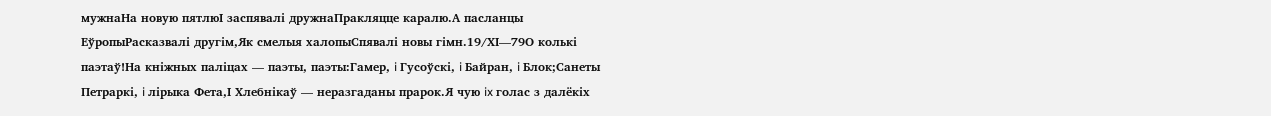мужнаНа новую пятлюI заспявалі дружнаПракляцце каралю.А пасланцы ЕўропыРасказвалі другім,Як смелыя халопыСпявалі новы гімн.19/ХІ—79О колькі паэтаў!На кніжных паліцах — паэты, паэты:Гамер, i Гусоўскі, i Байран, i Блок;Санеты Петраркі, i лірыка Фета,І Хлебнікаў — неразгаданы прарок.Я чую ix голас з далёкіх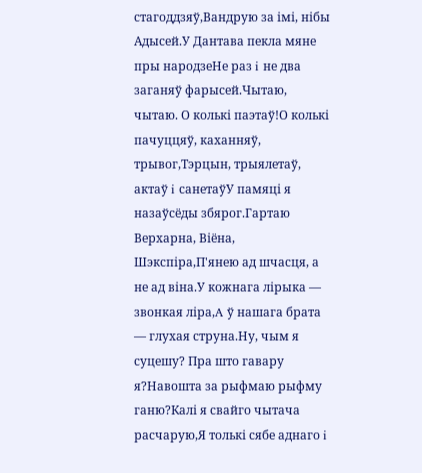стагоддзяў,Вандрую за імі, нібы Адысей.У Дантава пекла мяне пры народзеНе раз i не два заганяў фарысей.Чытаю, чытаю. О колькі паэтаў!О колькі пачуццяў, каханняў, трывог,Тэрцын, трыялетаў, актаў i санетаўУ памяці я назаўсёды збярог.Гартаю Верхарна, Віёна, Шэкспіра,П'янею ад шчасця, а не ад віна.У кожнага лірыка — звонкая ліра,A ў нашага брата — глухая струна.Ну, чым я суцешу? Пра што гавару я?Навошта за рыфмаю рыфму ганю?Калі я свайго чытача расчарую,Я толькі сябе аднаго i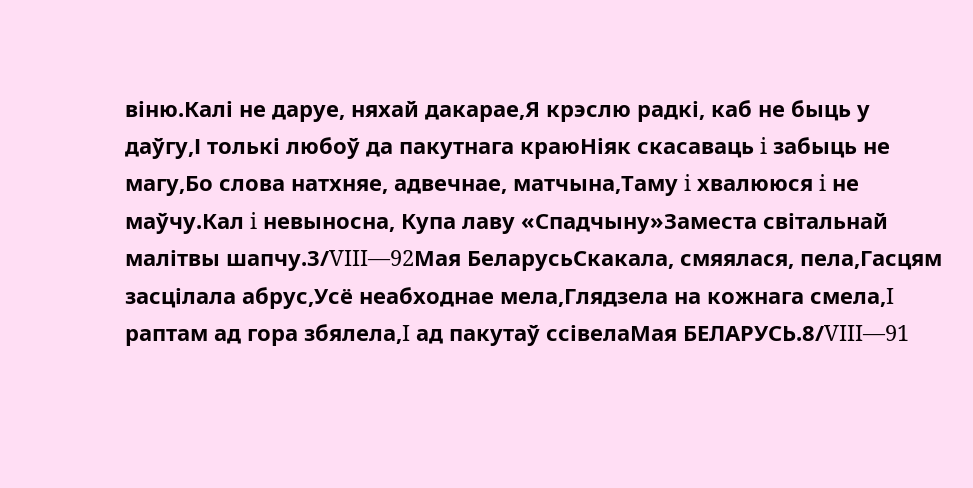віню.Калі не даруе, няхай дакарае,Я крэслю радкі, каб не быць у даўгу,І толькі любоў да пакутнага краюНіяк скасаваць i забыць не магу,Бо слова натхняе, адвечнае, матчына,Таму i хвалююся i не маўчу.Кал i невыносна, Купа лаву «Спадчыну»Заместа світальнай малітвы шапчу.3/VIII—92Мая БеларусьСкакала, смяялася, пела,Гасцям засцілала абрус,Усё неабходнае мела,Глядзела на кожнага смела,I раптам ад гора збялела,I ад пакутаў ссівелаМая БЕЛАРУСЬ.8/VIII—91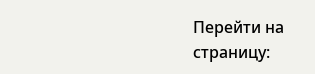Перейти на страницу: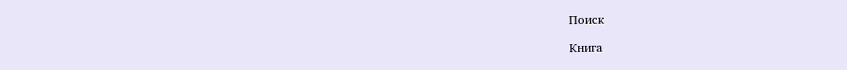Поиск

Книга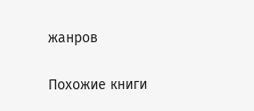жанров

Похожие книги